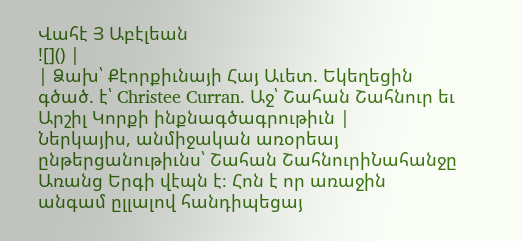Վահէ Յ Աբէլեան
![]() |
| Ձախ՝ Քէորքիւնայի Հայ Աւետ. Եկեղեցին գծած. է՝ Christee Curran. Աջ՝ Շահան Շահնուր եւ Արշիլ Կորքի ինքնագծագրութիւն |
Ներկայիս, անմիջական առօրեայ ընթերցանութիւնս՝ Շահան ՇահնուրիՆահանջը Առանց Երգի վէպն է։ Հոն է որ առաջին անգամ ըլլալով հանդիպեցայ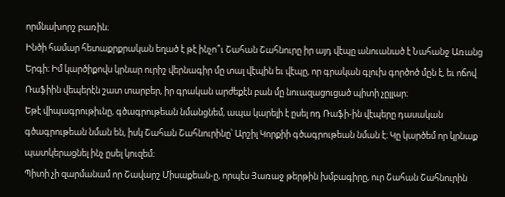որմնախորշ բառին։
Ինծի համար հետաքրքրական եղած է թէ ինչո՞ւ Շահան Շահնուրը իր այդ վէպը անուանած է Նահանջ Առանց Երգի։ Իմ կարծիքովս կրնար ուրիշ վերնագիր մը տալ վէպին եւ վէպը, որ գրական գլուխ գործոծ մըն է, եւ ոճով Ռաֆիին վեպերէն շատ տարբեր, իր գրական արժեքէն բան մը նուազացուցած պիտի չըլլար։
Եթէ վիպագրութիւնը, գծագրութեան նմանցնեմ, ապա կարելի է ըսել ոդ Ռաֆի-ին վէպերը դասական գծագրութեան նման են, իսկ Շահան Շահնուրինը՝ Արշիլ Կորքիի գծագրութեան նման է։ Կը կարծեմ որ կրնաք պատկերացնել ինչ ըսել կուզեմ։
Պիտի չի զարմանամ որ Շավարշ Միսաքեան-ը, որպէս Յառաջ թերթին խմբագիրը, ուր Շահան Շահնուրին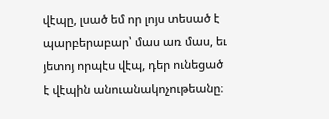վէպը, լսած եմ որ լոյս տեսած է պարբերաբար՝ մաս առ մաս, եւ յետոյ որպէս վէպ, դեր ունեցած է վէպին անուանակոչութեանը։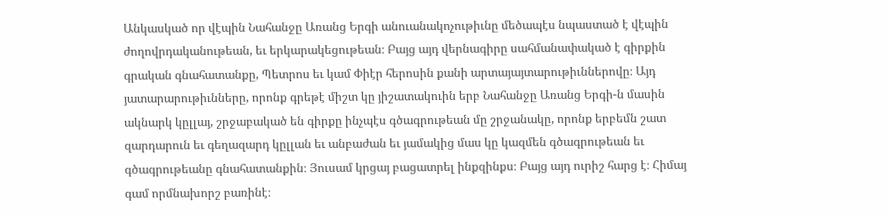Անկասկած որ վէպին Նահանջը Առանց Երգի անուանակոչութիւնը մեծապէս նպաստած է վէպին ժողովրդականութեան, եւ երկարակեցութեան։ Բայց այդ վերնագիրը սահմանափակած է գիրքին գրական գնահատանքը, Պետրոս եւ կամ Փիէր հերոսին քանի արտայայտարութիւններովը։ Այդ յատարարութիւնները, որոնք գրեթէ միշտ կը յիշատակուին երբ Նահանջը Առանց Երգի-ն մասին ակնարկ կըլլայ, շրջաբակած են գիրքը ինչպէս գծագրութեան մը շրջանակը, որոնք երբեմն շատ զարդարուն եւ գեղազարդ կըլլան եւ անբաժան եւ յամակից մաս կը կազմեն գծագրութեան եւ գծագրութեանը գնահատանքին։ Յուսամ կրցայ բացատրել ինքզինքս։ Բայց այդ ուրիշ հարց է։ Հիմայ գամ որմնախորշ բառինէ։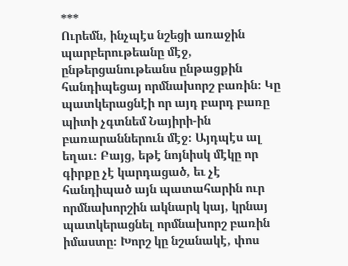***
Ուրեմն, ինչպէս նշեցի առաջին պարբերութեանը մէջ, ընթերցանութեանս ընթացքին հանդիպեցայ որմնախորշ բառին։ Կը պատկերացնէի որ այդ բարդ բառը պիտի չգտնեմ Նայիրի-ին բառարաններուն մէջ։ Այդպէս ալ եղաւ։ Բայց, եթէ նոյնիսկ մէկը որ գիրքը չէ կարդացած, եւ չէ հանդիպած այն պատահարին ուր որմնախորշին ակնարկ կայ, կրնայ պատկերացնել որմնախորշ բառին իմաստը։ Խորշ կը նշանակէ, փոս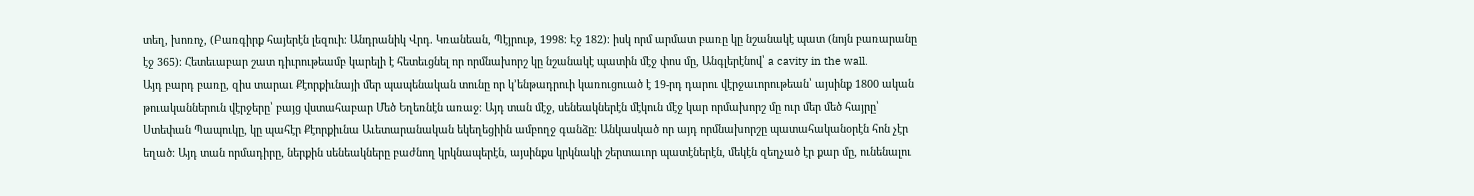տեղ, խոռոչ, (Բառգիրք հայերէն լեզուի։ Անդրանիկ Վրդ. Կռանեան, Պէյրութ, 1998։ Էջ 182)։ իսկ որմ արմատ բառը կը նշանակէ պատ (նոյն բառարանը էջ 365)։ Հետեւաբար շատ դիւրութեամբ կարելի է հետեւցնել որ որմնախորշ կը նշանակէ պատին մէջ փոս մը, Անգլերէնով՝ a cavity in the wall.
Այդ բարդ բառը, զիս տարաւ Քէորքիւնայի մեր պապենական տունը որ կ՚ենթադրուի կառուցուած է 19-րդ դարու վէրջաւորութեան՝ այսինք 1800 ական թուականներուն վէրջերը՝ բայց վստահաբար Մեծ Եղեռնէն առաջ։ Այդ տան մէջ, սենեակներէն մէկուն մէջ կար որմախորշ մը ուր մեր մեծ հայրը՝ Ստեփան Պապուկը, կը պահէր Քէորքիւնա Աւետարանական եկեղեցիին ամբողջ գանձը։ Անկասկած որ այդ որմնախորշը պատահականօրէն հոն չէր եղած։ Այդ տան որմադիրը, ներքին սենեակները բաժնող կրկնապերէն, այսինքս կրկնակի շերտաւոր պատէներէն, մեկէն զեղչած էր քար մը, ունենալու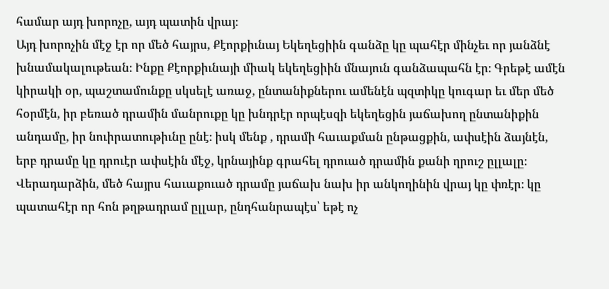համար այդ խորոչը, այդ պատին վրայ։
Այդ խորոչին մէջ էր որ մեծ հայրս, Քէորքիւնայ Եկեղեցիին գանձը կը պահէր մինչեւ որ յանձնէ խնամակալութեան։ Ինքը Քէորքիւնայի միակ եկեղեցիին մնայուն գանձապահն էր։ Գրեթէ ամէն կիրակի օր, պաշտամունքը սկսելէ առաջ, ընտանիքներու ամենէն պզտիկը կուգար եւ մեր մեծ հօրմէն, իր բեռած դրամին մանրուքը կը խնդրէր որպէսզի եկեղեցին յաճախող ընտանիքին անդամը, իր նուիրատութիւնը ընէ։ իսկ մենք , դրամի հաւաքման ընթացքին, ափսէին ձայնէն, երբ դրամը կը դրուէր ափսէին մէջ, կրնայինք գրահել դրուած դրամին քանի ղրուշ ըլլալը։
Վերադարձին, մեծ հայրս հաւաքուած դրամը յաճախ նախ իր անկողինին վրայ կը փռէր։ կը պատահէր որ հոն թղթադրամ ըլլար, ընդհանրապէս՝ եթէ ոչ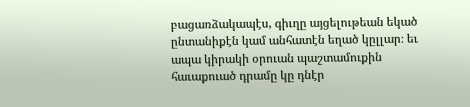բացառձակապէս, գիւղը այցելութեան եկած ընտանիքէն կամ անհատէն եղած կըլլար։ եւ ապա կիրակի օրուան պաշտամուքին հաւաքուած դրամը կը դնէր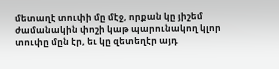մետաղէ տուփի մը մէջ, որքան կը յիշեմ ժամանակին փոշի կաթ պարունակող կլոր տուփը մըն էր, եւ կը զետեղէր այդ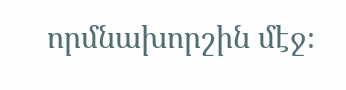որմնախորշին մէջ։